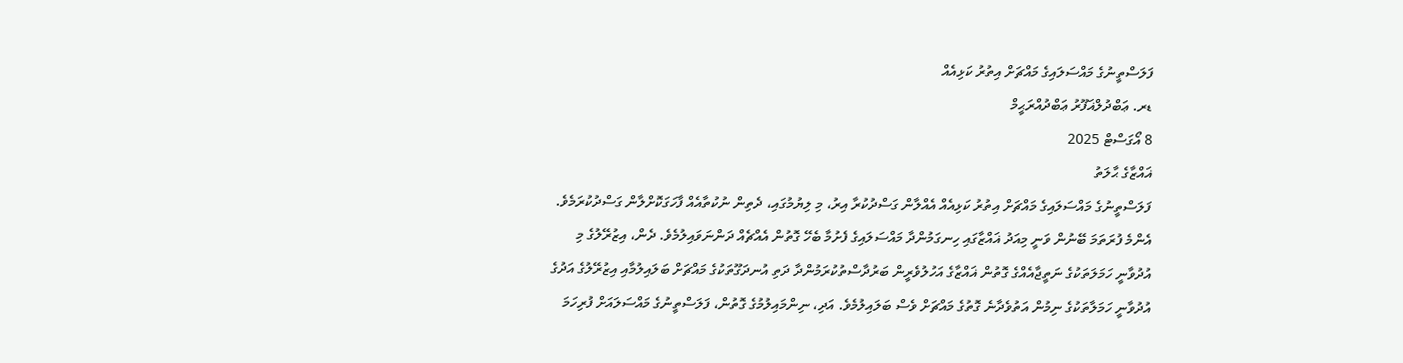ފަލަސްތީނުގެ މައްސަލައިގެ މައްޗަށް އިތުރު ކަޅިއެއް
ޑރ. ޢަބްދުލްޣަފޫރު ޢަބްދުއްރަޙީމް
8 އޯގަސްޓް 2025
ޣައްޒާގެ ޙާލަތު
ފަލަސްތީނުގެ މައްސަލައިގެ މައްޗަށް އިތުރު ކަޅިއެއް އެއްލާން ގަސްދުކުރާ އިރު، މި ލިޔުމުގައި، ދެތިން ނުކުތާއެއް ފާހަގަކޮށްލާން ގަސްދުކުރަމެވެ. އެންމެ ފުރަތަމަ ބޭނުން ވަނީ މިއަދު ޣައްޒާގައި ހިނގަމުންދާ މައްސަލައިގެ ފެށުމާ ބެހޭ ގޮތުން އެއްޗެއް ދަންނަވައިލުމެވެ. ދެން، އިޒުރޭލުގެ މި އުދުވާނީ ހަމަލަތަކުގެ ނަތީޖާއެއްގެ ގޮތުން ޣައްޒާގެ އަހުލުވެރީން ބަރުދާސްތުކުރަމުންދާ ދަތި އުނދަގޫތަކުގެ މައްޗަށް ބަލައިލުމާއި އިޒުރޭލުގެ އަދުގެ އުދުވާނީ ހަމަލާތަކުގެ ނިމުން އަތުވެދާނެ ގޮތުގެ މައްޗަށް ވެސް ބަލައިލުމެވެ. އަދި، ނިންމައިލުމުގެ ގޮތުން، ފަލަސްތީނުގެ މައްސަލައަށް ފުރިހަމަ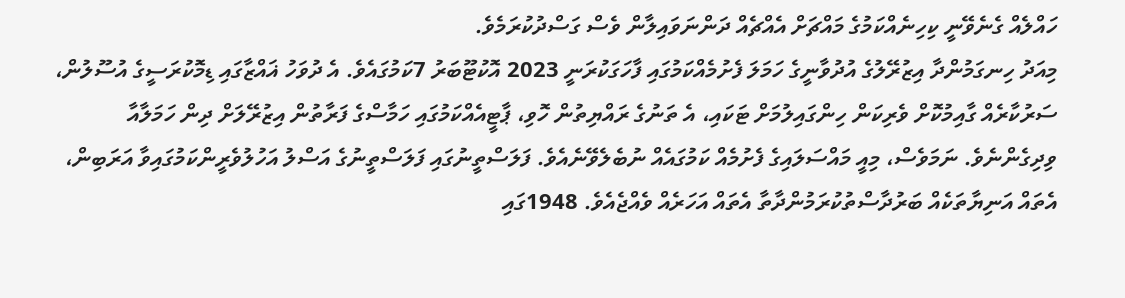ހައްލެއް ގެނެވޭނީ ކިހިނެއްކަމުގެ މައްޗަށް އެއްޗެއް ދަންނަވައިލާން ވެސް ގަސްދުކުރަމެވެ.
މިއަދު ހިނގަމުންދާ އިޒުރޭލުގެ އުދުވާނީގެ ހަމަލަ ފެށުމެއްކަމުގައި ފާހަގަކުރަނީ 2023 އޮކުޓޫބަރު 7ކަމުގައެވެ. އެ ދުވަހު ޣައްޒާގައި ޑިމޮކުރަސީގެ އުސޫލުން، ސަރުކާރެއް ގާއިމުކޮށް ވެރިކަން ހިންގައިލުމަށް ޓަކައި، އެ ތަނުގެ ރައްޔިތުން ހޮވި، ޕާޓީއެއްކަމުގައި ހަމާސްގެ ފަރާތުން އިޒުރޭލަށް ދިން ހަމަލާއާ ވިދިގެންނެވެ. ނަމަވެސް، މިއީ މައްސަލައިގެ ފެށުމެއް ކަމުގައެއް ނުބެލެވޭނެއެވެ. ފަލަސްތީނުގައި ފަލަސްތީނުގެ އަސްލު އަހުލުވެރީންކަމުގައިވާ އަރަބިން، އެތައް އަނިޔާތަކެއް ބަރުދާސްތުކުރަމުންދާތާ އެތައް އަހަރެއް ވެއްޖެއެވެ. 1948ގައި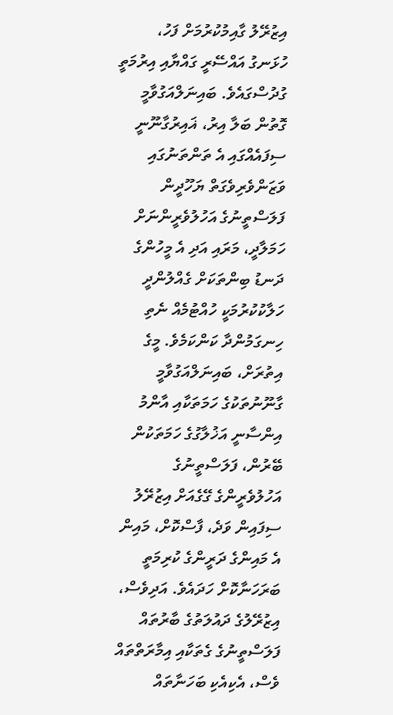އިޒުރޭލު ގާއިމުކުރުމަށް ފަހު، ހުޅަނގު އައްސޭރީ ގައްޔާއި އިރުމަތީ ގުދުސްގައެވެ. ބައިނަލްއަގުވާމީ ގޮތުން ބަލާ އިރު، ޣައިރުގާނޫނީ ސިފައެއްގައި އެ ތަންތަނުގައި ވަޒަންވެރިވެގަތް ޔަހޫދީން ފަލަސްތީނުގެ އަހުލުވެރީންނަށް ހަމަލާދީ، މަރައި އަދި އެ މީހުންގެ ދަނޑު ބިންތަކަށް ގެއްލުންދީ ހަލާކުކުރުމަކީ ހުއްޓުމެއް ނެތި ހިނގަމުންދާ ކަންކަމެވެ. މީގެ އިތުރަށް، ބައިނަލްއަގުވާމީ ގާނޫނުތަކުގެ ހަމަތަކާއި އާންމު އިންސާނީ އަޚުލާގުގެ ހަމަތަކުން ބޭރުން، ފަލަސްތީނުގެ އަހުލުވެރީންގެ ގޭގެއަށް އިޒުރޭލު ސިފައިން ވަދެ، ފާސްކޮށް، މައިން އެ މައިންގެ ދަރީންގެ ކުރިމަތީ ބަރަހަނާކޮށް ހަދައެވެ. އަދިވެސް، އިޒުރޭލުގެ ދައުލަތުގެ ބާރުތައް ފަލަސްތީނުގެ ގެތަކާއި އިމާރަތްތައް ވެސް، އެކިއެކި ބަހަނާތައް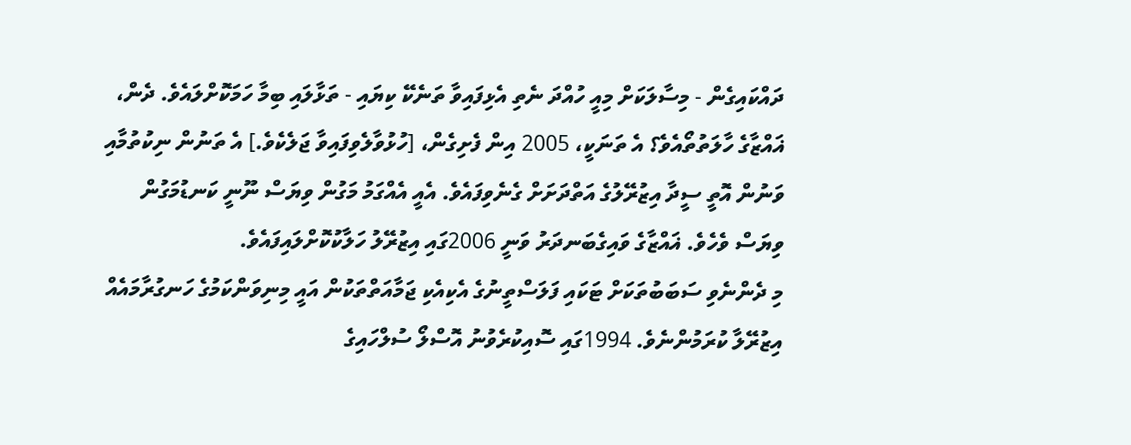ދައްކައިގެން - މިސާލަކަށް މިއީ ހުއްދަ ނެތި އެޅިފައިވާ ތަނެކޭ ކިޔައި - ތަޅާލައި ބިމާ ހަމަކޮށްލައެވެ. ދެން، ޣައްޒާގެ ހާލަތުތޯއެވެ؟ އެ ތަނަކީ، 2005 އިން ފެށިގެން، [ހުޅުވާލެވިފައިވާ ޖަލެކެވެ.] އެ ތަނުން ނިކުތުމާއި ވަނުން އޮތީ ސީދާ އިޒުރޭލުގެ އަތްދަށަށް ގެނެވިފައެވެ. އެއީ އެއްގަމު މަގުން ވިޔަސް ނޫނީ ކަނޑުމަގުން ވިޔަސް ވެހެވެ. ޣައްޒާގެ ވައިގެބަނދަރު ވަނީ 2006ގައި އިޒުރޭލު ހަލާކުކޮށްލައިފައެވެ.
މި ދެންނެވި ސަބަބުތަކަށް ޓަކައި ފަލަސްތީނުގެ އެކިއެކި ޖަމާއަތްތަކުން އައީ މިނިވަންކަމުގެ ހަނގުރާމައެއް އިޒުރޭލާ ކުރަމުންނެވެ. 1994ގައި ސޮއިކުރެވުނު އޮސްލޯ ސުލްހައިގެ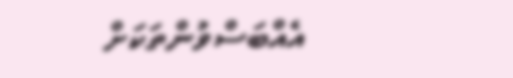އެއްބަސްވުންތަކަށް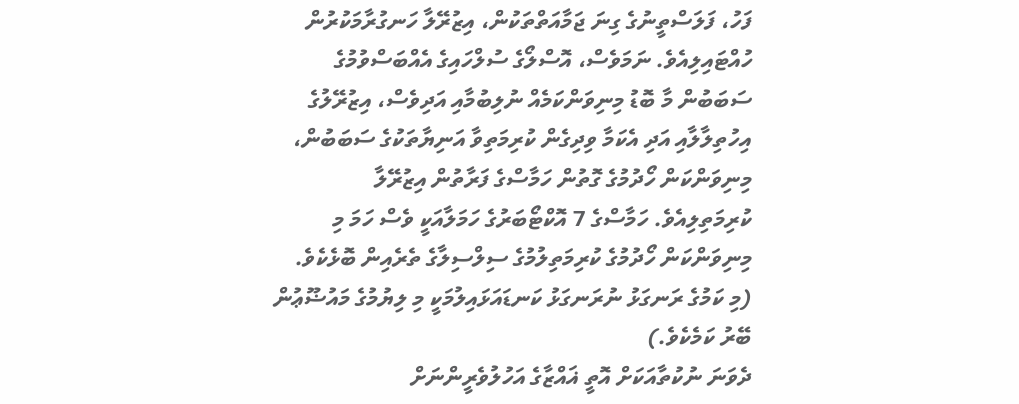ފަހު، ފަލަސްތީނުގެ ގިނަ ޖަމާއަތްތަކުން، އިޒުރޭލާ ހަނގުރާމަކުރުން ހުއްޓައިލިއެވެ. ނަމަވެސް، އޮސްލޯގެ ސުލްހައިގެ އެއްބަސްވުމުގެ ސަބަބުން މާ ބޮޑު މިނިވަންކަމެއް ނުލިބުމާއި އަދިވެސް، އިޒުރޭލުގެ އިހުތިލާލާއި އަދި އެކަމާ ވިދިގެން ކުރިމަތިވާ އަނިޔާތަކުގެ ސަބަބުން، މިނިވަންކަން ހޯދުމުގެ ގޮތުން ހަމާސްގެ ފަރާތުން އިޒުރޭލާ ކުރިމަތިލިއެވެ. ހަމާސްގެ 7 އޮކްޓޯބަރުގެ ހަމަލާއަކީ ވެސް ހަމަ މި މިނިވަންކަން ހޯދުމުގެ ކުރިމަތިލުމުގެ ސިލްސިލާގެ ތެރެއިން ބޮޅެކެވެ. (މި ކަމުގެ ރަނގަޅު ނުރަނގަޅު ކަނޑައަޅައިލުމަކީ މި ލިޔުމުގެ މައުޟޫޢުން ބޭރު ކަމެކެވެ.)
ދެވަނަ ނުކުތާއަކަށް އޮތީ ޣައްޒާގެ އަހުލުވެރީންނަށް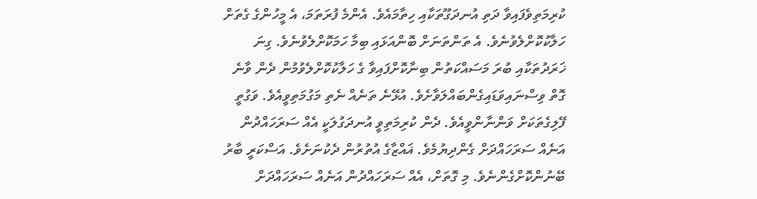ކުރިމަތިވެފައިވާ ދަތި އުނދަގޫތަކާއި ހިތާމައެވެ. އެންމެ ފުރަތަމަ، އެ މީހުންގެ ގެތަށް ހަލާކުކޮށްލެވުނެވެ. އެ ތަންތަނަށް ބޮންއަޅައި ބިމާ ހަމަކޮށްލެވުނެވެ. ގިނަ ޚަރަދުތަކާއި ބުރަ މަސައްކަތުން ބިނާކޮށްފައިވާ ގެ ހަލާކުކޮށްލެވުމުން ދެން ވާނެ ގޮތް ވިސްނައިވަޑައިގެންބައްލަވާށެވެ. އުޅޭނެ ތަނެއް ނެތި މަގުމަތިވީއެވެ. ވަގުތީ ފޭލިގެތަކަށް ވަންނާންވީއެވެ. ދެން ކުރިމަތިވީ އުނދަގުލަކީ އެއް ސަރަހައްދުން އަނެއް ސަރަހައްދަށް ގެންދިޔުމެވެ. ޣައްޒާގެ އުތުރުން ދެކުނަށެވެ. އަސްކަރީ ބާރު ބޭނުންކޮށްގެންނެވެ. މި ގޮތަށް، އެއް ސަރަހައްދުން އަނެއް ސަރަހައްދަށް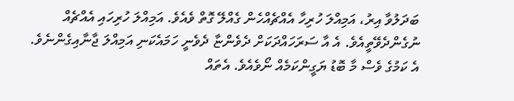ބަދަލުވާ އިރު، އަމިއްލަ ހުރިހާ އެއްޗެއްހެން ގެއްލޭ ގޮތް ވެއެވެ. އަމިއްލަ ހުރިހައި އެއްޗެއް ނުގެންދެވޭތީއެވެ. އެ އާ ސަރަހައްދަކަށް ދެވެންޏާ ދެވެނީ ހަމައެކަނި އަމިއްލަ ޖާނާއިގެންނެވެ. އެ ކަމުގެ ވެސް މާ ބޮޑު ޔަގީންކަމެއް ނޯވެއެވެ. އެތައް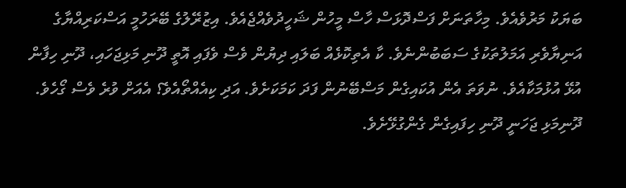ބަޔަކު މަރުވެއެވެ. މިހާތަނަށް ފަސްދޮޅަސް ހާސް މީހުން ޝަހީދުވެއްޖެއެވެ. އިޒުރޭލުގެ ބޭރަހުމީ އަސްކަރިއްޔާގެ އަނިޔާވެރި އަމަލުތަކުގެ ސަބަބުންނެވެ. ކާ އެތިކޮޅެއް ބަލައި ދިޔުން ވެސް ވެފައި އޮތީ ދޫނި މަޅިޖަހައި، ދޫނި ހިފާން އުޅޭ އުޅުމަކާއެވެ. ނުވަތަ އެން އުކައިގެން މަސްބޭނުން ފަދަ ކަމަކަށެވެ. އަދި ކިއެއްތޯއެވެ؟ އެއަށް ވުރެ ވެސް ގޯހެވެ. ދޫނިމަޅި ޖަހަނީ ދޫނި ހިފައިގެން ގެންގުޅޭށެވެ.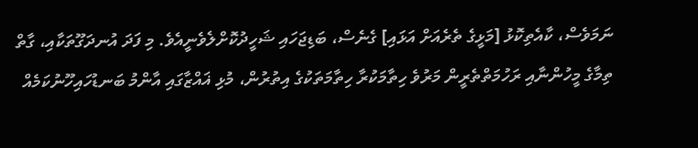ނަމަވެސް، ކާއެތިކޮޅު [މަޅީގެ ތެރެއަށް އަޅައި] ގެނެސް، ބަޑިޖަހައި ޝަހީދުކޮށްލެވެނީއެވެ. މި ފަދަ އުނދަގޫތަކާއި، ގާތް ތިމާގެ މީހުންނާއި ރަހުމަތްތެރީން މަރުވެ ހިތާމަކުރާ ހިތާމަތަކުގެ އިތުރުން، މުޅި ޣައްޒާގައި އާންމު ބަނޑުހައިހޫނުކަމެއް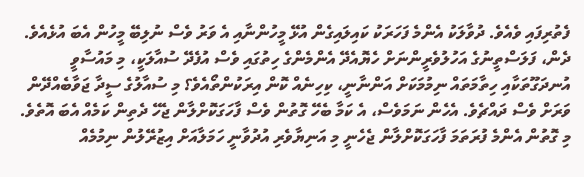ފެތުރިފައި ވެއެވެ. ދުވާލަކު އެންމެ ފަހަރަކު ކައިލައިގެން އުޅޭ މީހުންނާއި އެ ވަރު ވެސް ނުލިބޭ މީހުން އެބަ އުޅެއެވެ.
ދެން، ފަލަސްތީނުގެ އަހުލުވެރީންނަށް ހެޔޮއެދޭ އެންމެންގެ ހިތުގައި ވެސް އުފެދޭ ސުއާލަކީ، މި މައުސާވީ އުނދަގޫތަކާއި ހިތާމަތައް ނިމުމަކަށް އަންނާނީ، ކިހިނެއް ކޮން އިރަކުންތޯއެވެ؟ މި ސުއާލުގެ ސީދާ ޖަވާބެއްދޭން ވަރަށް ވެސް ދައްޗެވެ. އެހެން ނަމަވެސް، އެ ކަމާ ބެހޭ ގޮތުން ވެސް ފާހަގަކޮށްލާން ޖެހޭ ދެތިން ކަމެއް އެބަ އޮތެވެ.
މި ގޮތުން އެންމެ ފުރަތަމަ ފާހަގަކޮށްލާން ޖެހެނީ މި އަނިޔާވެރި އުދުވާނީ ހަމަލާއަށް އިޒުރޭލުން ނިމުމެއް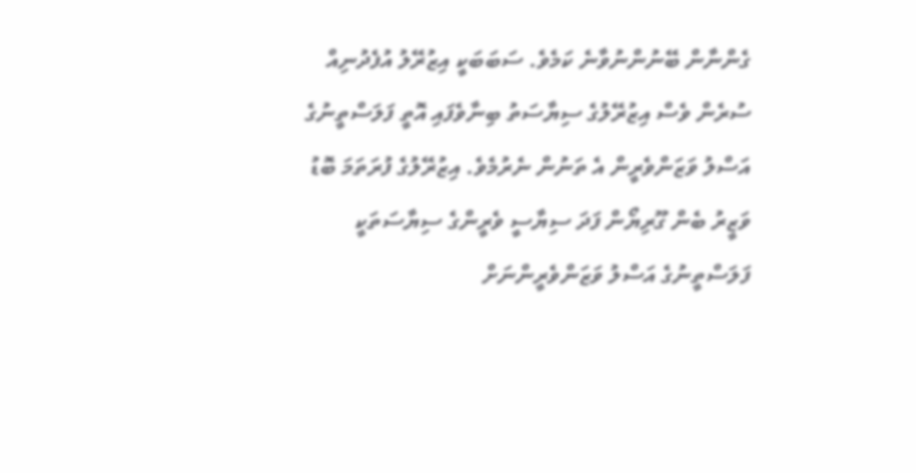ގެންނާން ބޭނުންނުވާނެ ކަމެވެ. ސަބަބަކީ އިޒުރޭލު އުފެދުނިއް ސުރެން ވެސް އިޒުރޭލުގެ ސިޔާސަތު ބިނާވެފައި އޮތީ ފަލަސްތީނުގެ އަސްލު ވަޒަންވެރީން އެ ތަނުން ނެރުމެވެ. އިޒުރޭލުގެ ފުރަތަމަ ބޮޑު ވަޒީރު ބެން ގޫރިޔޯން ފަދަ ސިޔާސީ ވެރީންގެ ސިޔާސަތަކީ ފަލަސްތީނުގެ އަސްލު ވަޒަންވެރީންނަށް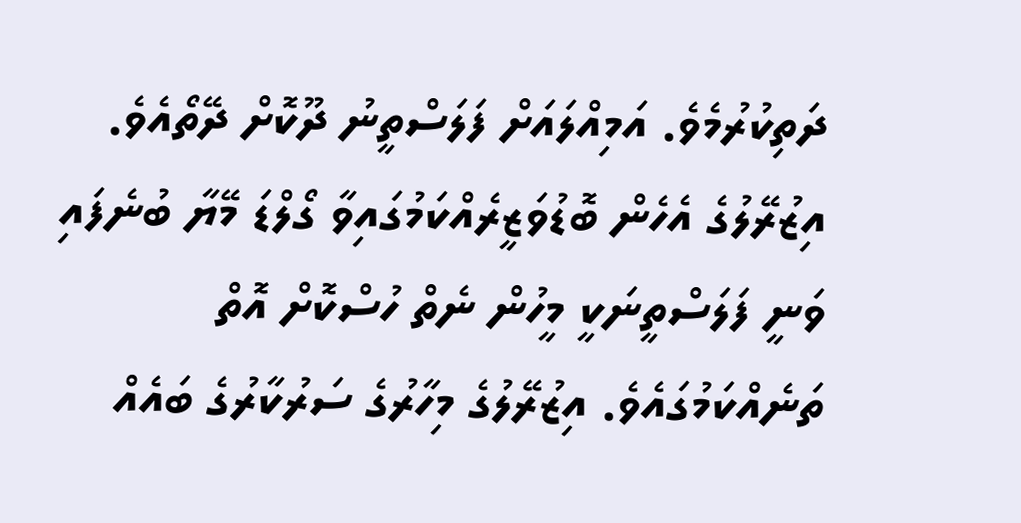ދަތިކުރުމެވެ. އަމިއްލައަށް ފަލަސްތީނު ދޫކޮށް ދޭތޯއެވެ. އިޒުރޭލުގެ އެހެން ބޮޑުވަޒީރެއްކަމުގައިވާ ގޯލްޑަ މޭޔާ ބުނެފައި ވަނީ ފަލަސްތީނަކީ މީހުން ނެތް ހުސްކޮށް އޮތް ތަނެއްކަމުގައެވެ. އިޒުރޭލުގެ މިހާރުގެ ސަރުކާރުގެ ބައެއް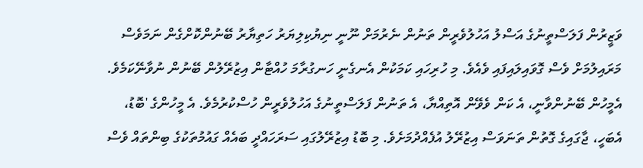ވަޒީރުން ފަލަސްތީނުގެ އަސްލު އަހުލުވެރީން ތަނުން ނެރުމަށް ނޫނީ ނިޔުކިލިޔަރު ހަތިޔާރު ބޭނުންކޮށްގެން ނަމަވެސް މަރައިލުމަށް ވެސް ގޮވައިލައިފައި ވެއެވެ. މި ހުރިހައި ކަމަކުން އެނގެނީ ހަނގުރާމަ ހުއްޓާން އިޒުރޭލުން ބޭނުން ނުވާނޭކަމެވެ. އެމީހުން ބޭނުންވާނީ، އެ ކަން ވެވޭން އޮތިއްޔާ، އެ ތަނުން ފަލަސްތީނުގެ އަހުލުވެރީން ހުސްކުރުމެވެ. އެ މީހުންގެ 'ބޮޑު، އެބަހީ، ޖާގައިގެ ގޮތުން ތަނަވަސް އިޒުރޭލު އުފެއްދުމަށެވެ. މި ބޮޑު އިޒުރޭލުގައި ސަރަހައްދީ ބައެއް ގައުމުތަކުގެ ބިންތައް ވެސް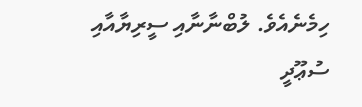ހިމެނެއެވެ. ލުބްނާނާއި ސީރިޔާއާއި ސުޢޫދީ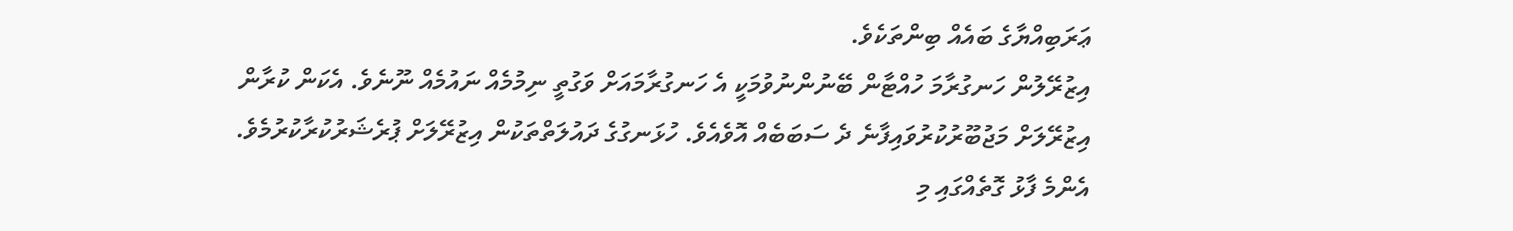ޢަރަބިއްޔާގެ ބައެއް ބިންތަކެވެ.
އިޒުރޭލުން ހަނގުރާމަ ހުއްޓާން ބޭނުންނުވުމަކީ އެ ހަނގުރާމައަށް ވަގުތީ ނިމުމެއް ނައުމެއް ނޫނެވެ. އެކަން ކުރާން އިޒުރޭލަށް މަޖުބޫރުކުރުވައިފާނެ ދެ ސަބަބެއް އޮވެއެވެ. ހުޅަނގުގެ ދައުލަތްތަކުން އިޒުރޭލަށް ޕުރެޝަރުކުރާކުރުމެވެ. އެންމެ ފާޅު ގޮތެއްގައި މި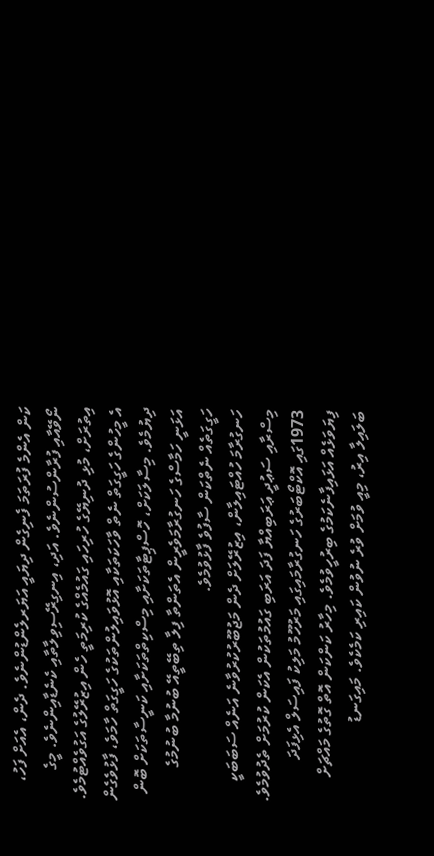ކަން އެންމެ ފުރަތަމަ ފެނިގެން ދިޔައީ އަޔަރލެންޑުންނެވެ. ދެން، އެއަށް ފަހު، ނޯވޭއާއި ފުރާންސުންނެވެ. އަދި، އިނގިރޭސިވިލާތާއި ކެނެޑާއިންނެވެ. މީގެ އިތުރަށް، މުޅި ދުނިޔޭގެ ހުރިހައި ގައުމެއްގެ ކުރިމަތީ ހެން އިޒުރޭލުގެ އަގުވެއްޓުމެވެ. އެ މީހުންގެ ހަގީގަތް ނެތް ވާހަކަތަކާއި އޮޅުވައިލުންތަކުގެ ހަގީގަތް ހާމަވެ، ފާޅުވެގެން ދިޔުމެވެ. މިސާލަކަށް، ހޮސްޕިޓާތަކަށާއި މިސްކިތްތަކަށާއި ކަނީސާތަކަށް ބޮން އަޅަނީ ހަމާސްގެ ހަނގުރާމަވެރީން އެތަންތާ ފިލާ ތިބޭތީއޭ ބުނުމާ ބުނުމުގެ ހަގީގަތެއް ނެތްކަން ސާފުވެ ފާޅުވުމެވެ.
ހަނގުރާމަ ހުއްޓައިލާން، އިޒުރޭލަށް ދެން މަޖުބޫރުކުރުވާނެ އަނެއް ސަބަބަކީ މިސްރާއި ސަޢުދީ ޢަރަބިއްޔާ ފަދަ އަރަބި ގައުމުތަކުން އެކަން ކުރުމަށް ތެދުވުމެވެ. 1973ގައި އޮކްޓޯބަރުގެ ހަނގުރާމައިގައި މަރުހޫމު މަލިކު ފައިސަލް އެޅިފަދަ ފިޔަވަޅެއް އަޅައިފާނެކަމުގެ ބިރުހީވުމެވެ. މިހާރު ކަންކަން އޮތް ގޮތުގެ މައްޗަށް ބަލައިލާ އިރު، މިއީ ވުމަށް ވުރެ ނުވުން ކައިރި ކަމެކެވެ. މައިގަނޑު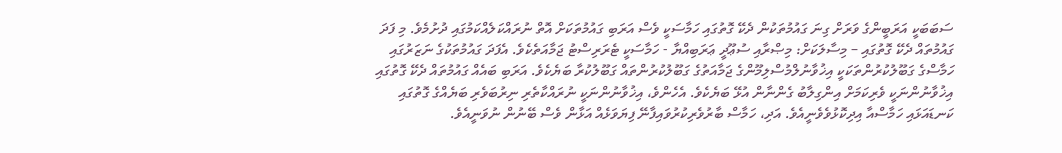ސަބަބަކީ އަރަބީންގެ ވަރަށް ގިނަ ގައުމުތަކުން ދެކޭ ގޮތުގައި ހަމާސަކީ ވެސް އަރަބި ގައުމުތަކަށް އޮތް ނުރައްކަލެއްކަމުގައި ދުށުމެވެ. މި ފަދަ ގައުމުތައް ދެކޭ ގޮތުގައި – މިސާލަކަށް: މިޞްރާއި ސުޢޫދީ ޢަރަބިއްޔާ - ހަމާސަކީ ޓެރަރިސްޓު ޖަމާއަތެކެވެ. އެފަދަ ގައުމުތަކުގެ ނަޒަރުގައި ހަމާސްގެ ގަބޫލުކުރުންތަކަކީ އިޚުވާނުލްމުސްލިމޫންގެ ޖަމާއަތުގެ ގަބޫލުކުރުންތައް ގަބޫލުކުރާ ބަޔެކެވެ. އަރަބި ބައެއް ގައުމުތައް ދެކޭ ގޮތުގައި އިޚުވާނުންނަކީ ވެރިކަމަށް އިންގިލާބު ގެންނާން އުޅޭ ބަޔެކެވެ. އެހެންވެ، އިޚުވާނުންނަކީ ނުރައްކާތެރި ނިރުބަވެރި ބަޔެއްގެ ގޮތުގައި ކަނޑައަޅައި ހަމާސްއާ އިދިކޮޅުވެވެނީއެވެ. އަދި، ހަމާސް ބާރުވެރިކުރުވައިފާނޭ ފިޔަވަޅެއް އަޅާން ވެސް ބޭނުން ނުވަނީއެވެ.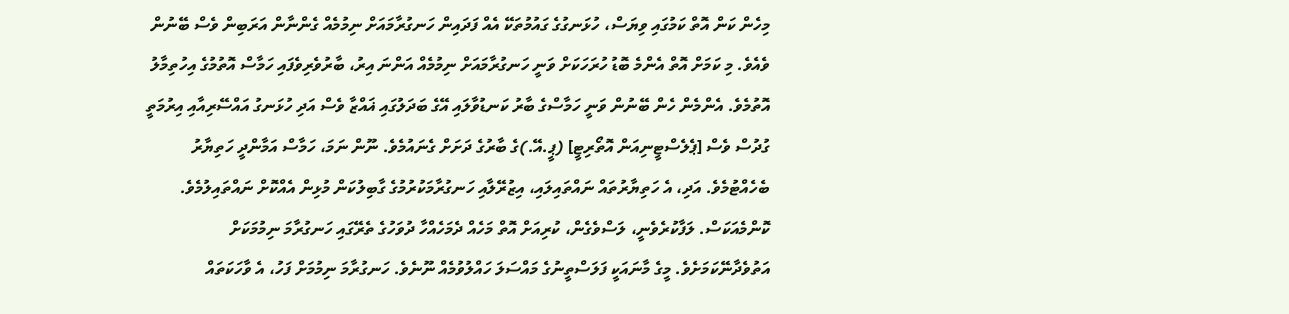މިހެން ކަން އޮތް ކަމުގައި ވިޔަސް، ހުޅަނގުގެ ގައުމުތަކޭ އެއް ފަދައިން ހަނގުރާމައަށް ނިމުމެއް ގެންނާން އަރަބިން ވެސް ބޭނުން ވެއެވެ. މި ކަމަށް އޮތް އެންމެ ބޮޑު ހުރަހަކަށް ވަނީ ހަނގުރާމައަށް ނިމުމެއް އަންނަ އިރު، ބާރުވެރިވެފައި ހަމާސް އޮތުމުގެ އިހުތިމާލު އޮތުމެވެ. އެންމެން ހެން ބޭނުން ވަނީ ހަމާސްގެ ބާރު ކަނޑުވާލައި އޭގެ ބަދަލުގައި ޣައްޒާ ވެސް އަދި ހުޅަނގު އައްސޭރިއާއި އިރުމަތީ ގުދުސް ވެސް [ޕެލެސްޓީނިއަން އޮތޯރިޓީ] (ޕީ.އޭ.)ގެ ބާރުގެ ދަށަށް ގެނައުމެވެ. ނޫން ނަމަ، ހަމާސް އަމާންދީ ހަތިޔާރު ބެހެއްޓުމެވެ. އަދި، އެ ހަތިޔާރުތައް ނައްތައިލައި، އިޒުރޭލާއި ހަނގުރާމަކުރުމުގެ ގާބިލުކަން މުޅިން އެއްކޮށް ނައްތައިލުމެވެ.
ކޮންމެއަކަސް. ލަފާކުރެވެނީ، ލަސްވެގެން، ކުރިއަށް އޮތް މަހެއް ދެމަހެއްހާ ދުވަހުގެ ތެރޭގައި ހަނގުރާމަ ނިމުމަކަށް އަތުވެދާނޭކަމަށެވެ. މީގެ މާނައަކީ ފަލަސްތީނުގެ މައްސަލަ ހައްލުވުމެއް ނޫނެވެ. ހަނގުރާމަ ނިމުމަށް ފަހު، އެ ވާހަކަތައް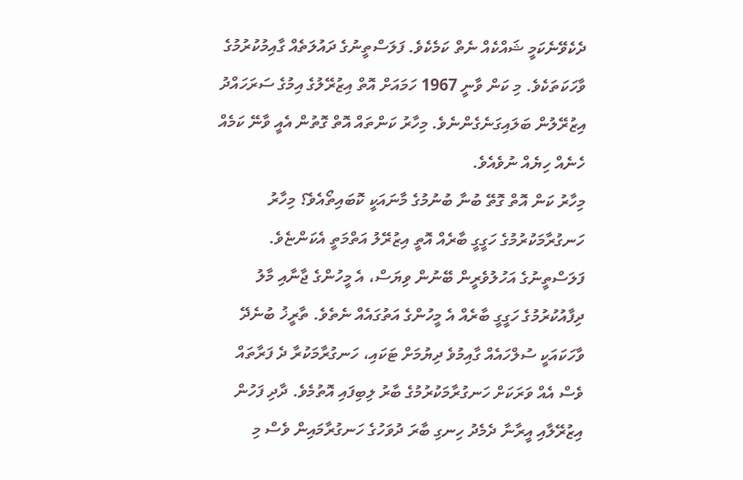ދެކެވޭނެކަމީ ޝައްކެއް ނެތް ކަމެކެވެ. ފަލަސްތީނުގެ ދައުލަތެއް ގާއިމުކުރުމުގެ ވާހަކަތަކެވެ. މި ކަން ވާނީ 1967 ހަމައަށް އޮތް އިޒުރޭލުގެ އިމުގެ ސަރަހައްދު އިޒުރޭލުން ބަލައިގަނެގެންނެވެ. މިހާރު ކަންތައް އޮތް ގޮތުން އެއީ ވާނޭ ކަމެއް ހެނެއް ހިޔެއް ނުވެއެވެ.
މިހާރު ކަން އޮތް ގޮތޭ ބުނާ ބުނުމުގެ މާނައަކީ ކޮބައިތޯއެވެ؟ މިހާރު ހަނގުރާމަކުރުމުގެ ހަގީގީ ބާރެއް އޮތީ އިޒުރޭލު އަތްމަތީ އެކަންޏެވެ. ފަލަސްތީނުގެ އަހުލުވެރީން ބޭނުން ވިޔަސް، އެ މީހުންގެ ޖާނާއި މާލު ދިފާއުކުރުމުގެ ހަގީގީ ބާރެއް އެ މީހުންގެ އަތުގައެއް ނެތެވެ. ތާރީޚު ބުނެދޭ ވާހަކައަކީ ސުލްހައެއް ގާއިމުވެ ދިޔުމަށް ޓަކައި، ހަނގުރާމަކުރާ ދެ ފަރާތައް ވެސް އެއް ވަރަކަށް ހަނގުރާމަކުރުމުގެ ބާރު ލިބިފައި އޮތުމެވެ. ދާދި ފަހުން އިޒުރޭލާއި އީރާނާ ދެމެދު ހިނގި ބާރަ ދުވަހުގެ ހަނގުރާމައިން ވެސް މި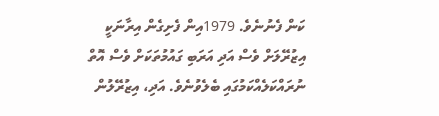ކަން ފެނުނެވެ. 1979އިން ފެށިގެން އިރާނަކީ އިޒުރޭލަށް ވެސް އަދި އަރަބި ގައުމުތަކަށް ވެސް އޮތް ނުރައްކަލެއްކަމުގައި ބެލެވުނެވެ. އަދި، އިޒުރޭލުން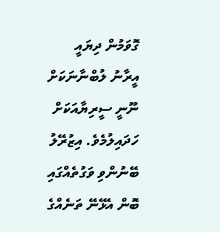ގޮވަމުން ދިޔައީ އީރާނު ލުބްނާނަކަށް ނޫނީ ސީރިޔާއަކަށް ހަދައިލުމެވެ. އިޒުރޭލު ބޭނުންވި ވަގުތެއްގައި ބޮން އެޅޭނޭ ތަނެއްގެ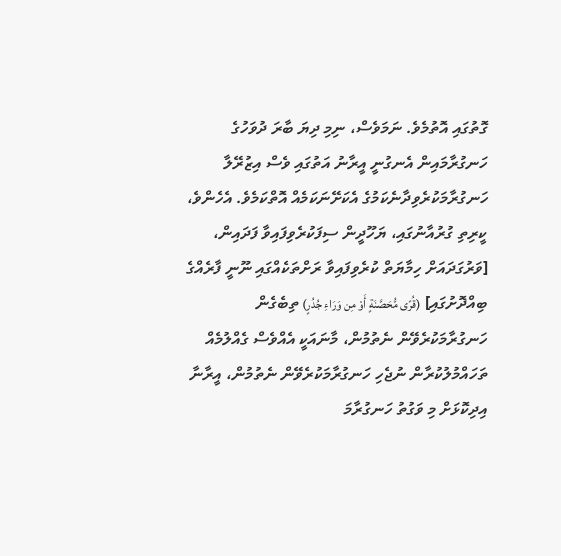ގޮތުގައި އޮތުމެވެ. ނަމަވެސް، ނިމި ދިޔަ ބާރަ ދުވަހުގެ ހަނގުރާމައިން އެނގުނީ އީރާނު އަތުގައި ވެސް އިޒުރޭލާ ހަނގުރާމަކުރެވިދާނެކަމުގެ އެކަށޭނަކަމެއް އޮތްކަމެވެ. އެހެންވެ، ކީރިތި ގުރުއާނުގައި، ޔަހޫދީން ސިފަކުރެވިފައިވާ ފަދައިން، [ވަރުގަދައަށް ހިމާޔަތް ކުރެވިފައިވާ ރަށްތަކެއްގައި ނޫނީ ފާރެއްގެ ބިއްދޮށުގައި] (قُرًى مُّحَصَّنَةٍ أَوْ مِن وَرَاءِ جُدُرٍ) ތިބެގެން ހަނގުރާމަކުރެވޭން ނެތުމުން، މާނައަކީ އެއްވެސް ގެއްލުމެއް ތަހައްމުލުކުރާން ނުޖެހި ހަނގުރާމަކުރެވޭން ނެތުމުން، އީރާނާ އިދިކޮޅަށް މި ވަގުތު ހަނގުރާމަ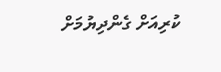ކުރިއަށް ގެންދިޔުމަށް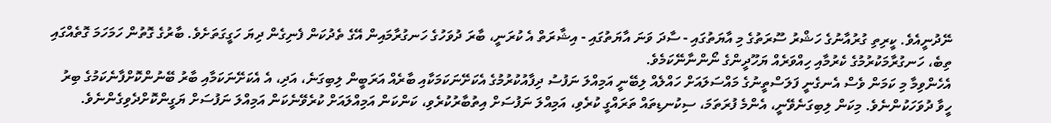ނޭދުނީއެވެ. ކީރިތި ގުރުއާނުގެ ހަޝްރު ސޫރަތުގެ މި އާޔަތުގައި - ސާދަ ވަނަ އާޔަތުގައި - އިޝާރަތް އެ ކުރަނީ، ބާރަ ދުވަހުގެ ހަނގުރާމައިން އޭގެ ތެދުކަން ފެނިގެން ދިޔަ ހަގީގަތަށެވެ. ބާރުގެ ގޮތުން ހަމަހަމަ ގޮތެއްގައި ތިބެ، ހަނގުރާމަކުރުމުގެ ކެރުމާއި ހިއްވަރެއް ޔަހޫދީންގެ ނޯންނާނޭކަމެވެ.
އެހެންވިމާ މި ކަމަން ވެސް އެނގެނީ ފަލަސްތީނުގެ މައްސަލައަށް ހައްލެއް ލިބޭނީ އަމިއްލަ ނަފުސު ދިފާއުކުރުމުގެ އެކަށޭނަކަމަކާއި ބާރެއް އަރަބީން ލިބިގަނެ، އަދި، އެ އެކަށޭނަކަމާއި ބާރު ބޭނުންކޮށްފާނެކަމުގެ ބިރު ހީވާ ދުވަހަކުންނެވެ. މިކަން ލިބިގަނެވޭނީ، އެންމެ ފުރަތަމަ، ސިކުނޑިތައް ތަރައްގީ ކުރެވި، އަމިއްލަ ނަފުސަށް އިތުބާރުކުރެވި، ކަންކަން އަމިއްލައަށް ކުރެވޭނެކަން އަމިއްލަ ނަފުސަށް ޔަގީންކޮށްދެވިގެންނެވެ.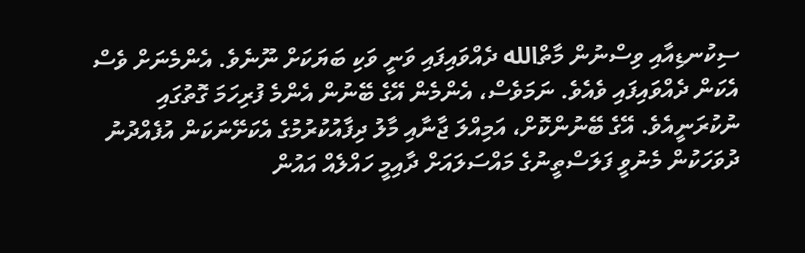ސިކުނޑިއާއި ވިސްނުން މާތްالله ދެއްވައިފައި ވަނީ ވަކި ބަޔަކަށް ނޫނެވެ. އެންމެނަށް ވެސް އެކަން ދެއްވައިފައި ވެއެވެ. ނަމަވެސް، އެންމެން އޭގެ ބޭނުން އެންމެ ފުރިހަމަ ގޮތުގައި ނުކުރަނީއެވެ. އޭގެ ބޭނުންކޮށް، އަމިއްލަ ޖާނާއި މާލު ދިފާއުކުރުމުގެ އެކަށޭނަކަން އުފެއްދުނު ދުވަހަކުން މެނުވީ ފަލަސްތީނުގެ މައްސަލައަށް ދާއިމީ ހައްލެއް އައުން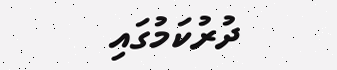ދުރުކަމުގައި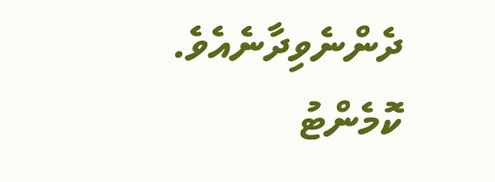ދެންނެވިދާނެއެވެ.
ކޮމެންޓު